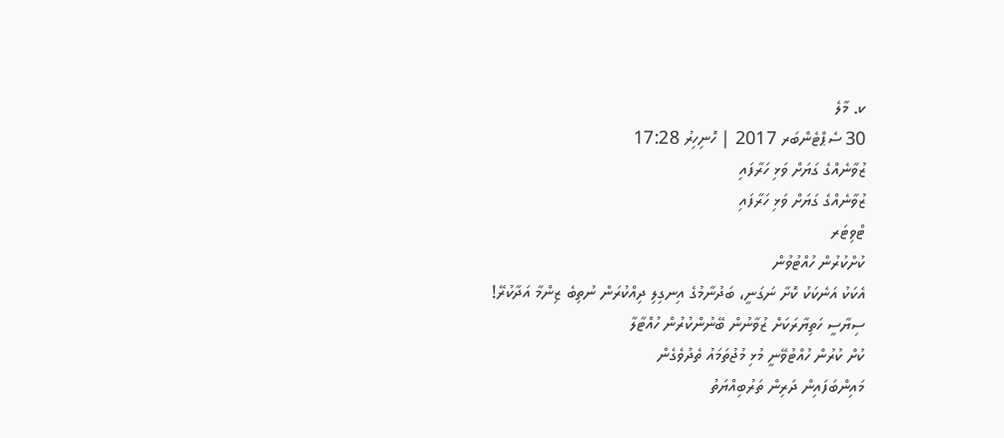ކ. މާލެ
30 ސެޕްޓެންބަރ 2017 | ހޮނިހިރު 17:28
ޒުވާނެއްގެ ގަޔަށް ވަޅި ހަރާފައި
ޒުވާނެއްގެ ގަޔަށް ވަޅި ހަރާފައި
ޓްވިޓަރ
ކުށްކުރުން ހުއްޓުވުން
އެކަކު އަނެކަކު ކޮށާ ނަގަނީ، ބަދުނާމުގެ އިނގިލި ދިއްކުރަން ނުތިބެ ޒިންމާ އަދާކުރޭ!
ސިޔާސީ ހަތިޔާރަކަށް ޒުވާނުން ބޭނުންކުރުން ހުއްޓާލާ
ކުށް ކުރުން ހުއްޓުވޭނީ މުޅި މުޖުތަމައު ތެދުވެގެން
މައިންބަފައިން ދަރިން ތަރުބިއްޔަތު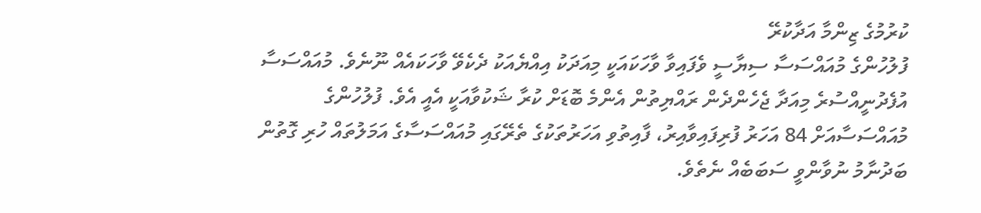ކުރުމުގެ ޒިންމާ އަދާކުރޭ
ފުލުހުންގެ މުއައްސަސާ ސިޔާސީ ވެފައިވާ ވާހަކައަކީ މިއަދަކު އިއްޔެއަކު ދެކެވޭ ވާހަކައެއް ނޫނެވެ. މުއައްސަސާ އުފެދުނީއްސުރެ މިއަދާ ޖެހެންދެން ރައްޔިތުން އެންމެ ބޮޑަށް ކުރާ ޝަކުވާއަކީ އެއީ އެވެ. ފުލުހުންގެ މުއައްސަސާއަށް 84 އަހަރު ފުރިފައިވާއިރު، ފާއިތުވި އަހަރުތަކުގެ ތެރޭގައި މުއައްސަސާގެ އަމަލުތައް ހުރި ގޮތުން ބަދުނާމު ނުވާންވީ ސަބަބެއް ނެތެވެ.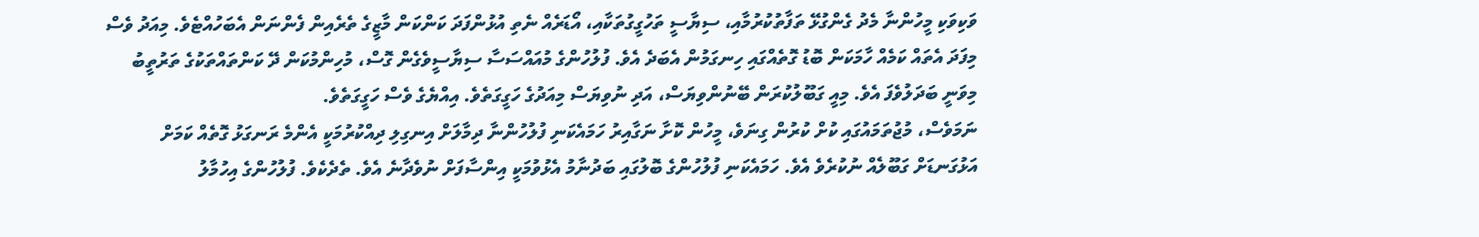ވަކިވަކި މީހުންނާ މެދު ގެންގުޅޭ ތަފާތުކުރުމާއި، ސިޔާސީ ތަހުގީގުތަކާއި، އޯޑަރެއް ނެތި އުޅުންފަދަ ކަންކަން މާޒީގެ ތެރެއިން ފެންނަން އެބަހުއްޓެވެ. މިއަދު ވެސް މިފަދަ އެތައް ކަމެއް ހާމަކަން ބޮޑު ގޮތެއްގައި ހިނގަމުން އެބަދެ އެވެ. ފުލުހުންގެ މުއައްސަސާ ސިޔާސީވެގެން ގޮސް، މުހިންމުކަން ދޭ ކަންތައްތަކުގެ ތަރުތީބު މިވަނީ ބަދަލުވެފަ އެވެ. މިއީ ގަބޫލުކުރަން ބޭނުންވިޔަސް، އަދި ނުވިޔަސް މިއަދުގެ ހަގީގަތެވެ. އިއްޔެގެ ވެސް ހަގީގަތެވެ.
ނަމަވެސް، މުޖުތަމައުގައި ކުށް ކުރުން ގިނަވެ، މީހުން ކޮށާ ނަގާއިރު ހަމައެކަނި ފުލުހުންނާ ދިމާލަށް އިނގިލި ދިއްކުރުމަކީ އެންމެ ރަނގަޅު ގޮތެއް ކަމަށް އަޅުގަނޑަށް ގަބޫލެއް ނުކުރެވެ އެވެ. ހަމައެކަނި ފުލުހުންގެ ބޮލުގައި ބަދުނާމު އެޅުވުމަކީ އިންސާފަށް ނުވެދާނެ އެވެ. ތެދެކެވެ. ފުލުހުންގެ އިހުމާލު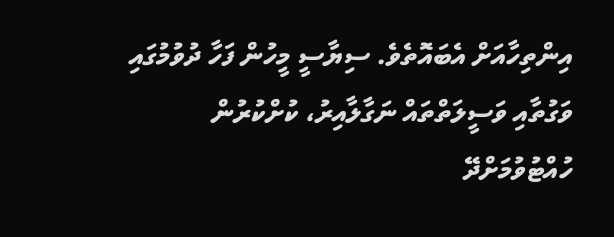އިންތިހާއަށް އެބައޮތެވެ. ސިޔާސީ މީހުން ފަހާ ދުވުމުގައި ވަގުތާއި ވަސީލަތްތައް ނަގާލާއިރު، ކުށްކުރުން ހުއްޓުވުމަށްދޭ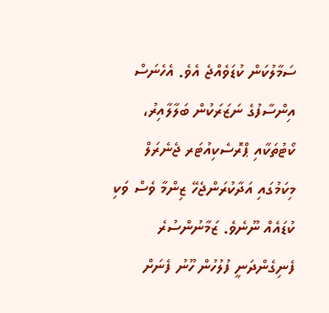ސަމާލުކަން ކުޑަވެއްޖެ އެވެ. އެހެނަސް އިންސާފުގެ ނަޒަރަކުން ބަލާލާއިރު، ކޯޓުތަކާއި ޕްރޮސެކިއުޓަރ ޖެނެރަލް މިކަމުގައި އަދާކުރަންޖެހޭ ޒިންމާ ވެސް ވަކި ކުޑައެއް ނޫނެވެ. ޒަމާނުންސުރެ ފެނިގެންދަނީ ފުލުހުން ހޫނު ފެނަށް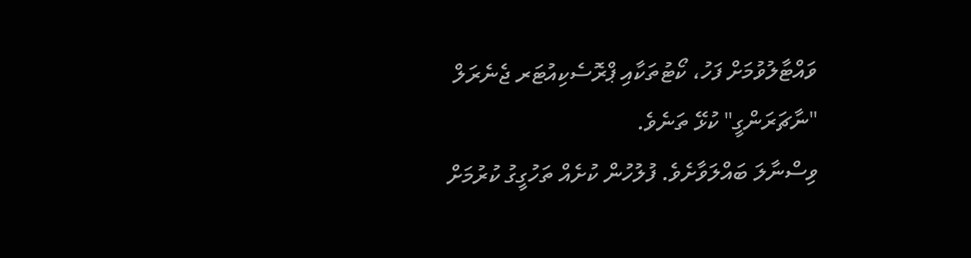ވައްޓާލުވުމަށް ފަހު، ކޯޓުތަކާއި ޕްރޮސެކިއުޓަރ ޖެނެރަލް "ނާޗަރަންގީ" ކުޅޭ ތަނެވެ.
ވިސްނާލަ ބައްލަވާށެވެ. ފުލުހުން ކުށެއް ތަހުގީގު ކުރުމަށް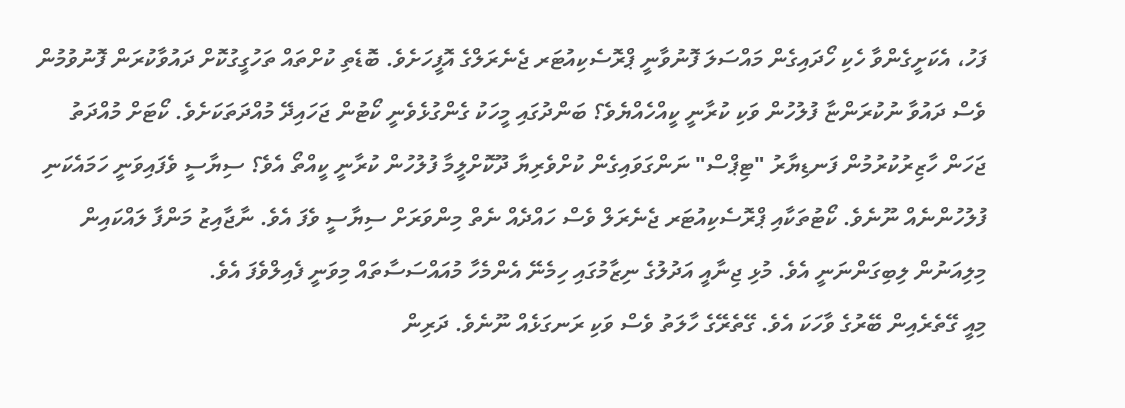ފަހު، އެކަށީގެންވާ ހެކި ހޯދައިގެން މައްސަލަ ފޮނުވާނީ ޕްރޮސެކިއުޓަރ ޖެނެރަލްގެ އޮފީހަށެވެ. ބޮޑެތި ކުށްތައް ތަހުގީގުކޮށް ދައުވާކުރަން ފޮނުވުމުން ވެސް ދައުވާ ނުކުރަންޏާ ފުލުހުން ވަކި ކުރާނީ ކީއްހެއްޔެވެ؟ ބަންދުގައި މީހަކު ގެންގުޅެވެނީ ކޯޓުން ޖަހައިދޭ މުއްދަތަކަށެވެ. ކޯޓަށް މުއްދަތު ޖަހަން ހާޒިރުކުރުމުން ފަނޑިޔާރު "ޓިޕްސް" ނަންގަވައިގެން ކުށްވެރިޔާ ދޫކޮށްލީމާ ފުލުހުން ކުރާނީ ކީއްތޯ އެވެ؟ ސިޔާސީ ވެފައިވަނީ ހަމައެކަނި ފުލުހުންނެއް ނޫނެވެ. ކޯޓުތަކާއި ޕްރޮސެކިއުޓަރ ޖެނެރަލް ވެސް ހައްދެއް ނެތް މިންވަރަށް ސިޔާސީ ވެފަ އެވެ. ނާޖާއިޒު މަންފާ ލައްކައިން މިލިއަނުން ލިބިގަންނަނީ އެވެ. މުޅި ޖިނާއީ އަދުލުގެ ނިޒާމުގައި ހިމެނޭ އެންމެހާ މުއައްސަސާތައް މިވަނީ ފެއިލްވެފަ އެވެ.
މިއީ ގޭތެރެއިން ބޭރުގެ ވާހަކަ އެވެ. ގޭތެރޭގެ ހާލަތު ވެސް ވަކި ރަނގަޅެއް ނޫނެވެ. ދަރިން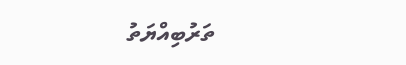ތަރުބިއްޔަތު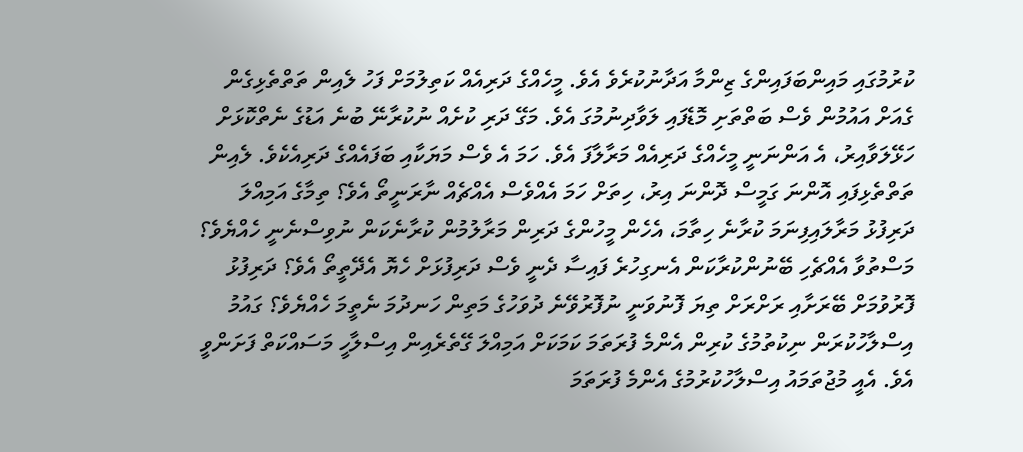ކުރުމުގައި މައިންބަފައިންގެ ޒިންމާ އަދާނުކުރެވެ އެވެ. މީހެއްގެ ދަރިއެއް ކަތިލުމަށް ފަހު ލެއިން ތަތްތެޅިގެން ގެއަށް އައުމުން ވެސް ބަތްތަށި މޮޑެފައި ލަވާދިނުމުގަ އެވެ. މަގޭ ދަރި ކުށެއް ނުކުރާނޭ ބުނެ އަޑުގެ ނެތްކޮޅަށް ހަޅޭލަވާއިރު، އެ އަންނަނީ މީހެއްގެ ދަރިއެއް މަރާލާފަ އެވެ. ހަމަ އެ ވެސް މަޔަކާއި ބަފައެއްގެ ދަރިއެކެވެ. ލެއިން ތަތްތެޅިފައި އޮންނަ ގަމީސް ދޮންނަ އިރު، ހިތަށް ހަމަ އެއްވެސް އެއްޗެއް ނާރަނީތޯ އެވެ؟ ތިމާގެ އަމިއްލަ ދަރިފުޅު މަރާލައިފިނަމަ ކުރާނެ ހިތާމަ، އެހެން މީހުންގެ ދަރިން މަރާލުމުން ކުރާނެކަން ނުވިސްނެނީ ހެއްޔެވެ؟ މަސްތުވާ އެއްޗެހި ބޭނުންކުރާކަން އެނގިހުރެ ފައިސާ ދެނީ ވެސް ދަރިފުޅަށް ހެޔޮ އެދޭތީތޯ އެވެ؟ ދަރިފުޅު ފޮރުވުމަށް ބޭރަށާއި ރަށްރަށް ތިޔަ ފޮނުވަނީ ނުފޮރުވޭނެ ދުވަހުގެ މަތިން ހަނދުމަ ނެތީމަ ހެއްޔެވެ؟ ގައުމު އިސްލާހުކުރަން ނިކުތުމުގެ ކުރިން އެންމެ ފުރަތަމަ ކަމަކަށް އަމިއްލަ ގޭތެރެއިން އިސްލާހީ މަސައްކަތް ފަށަންވީ އެވެ. އެއީ މުޖުތަމައު އިސްލާހުކުރުމުގެ އެންމެ ފުރަތަމަ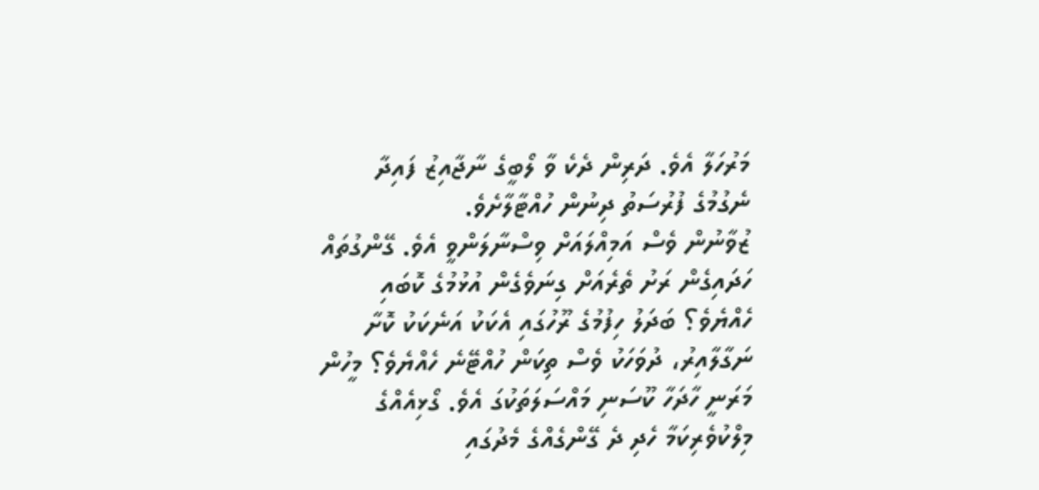މަރުހަލާ އެވެ. ދަރިން ދެކެ ވާ ލޯބީގެ ނާޖާއިޒު ފައިދާ ނެގުމުގެ ފުރުސަތު ދިނުން ހުއްޓާލާށެވެ.
ޒުވާނުން ވެސް އަމިއްލައަށް ވިސްނާލަންވީ އެވެ. ގޭންގުތައް ހަދައިގެން ރަށު ތެރެއަށް ގިނަވެގެން އުޅުމުގެ ކޮބައި ހެއްޔެވެ؟ ބަދަލު ހިފުމުގެ ރޫހުގައި އެކަކު އަނެކަކު ކޮށާ ނަގާލާއިރު، ދުވަހަކު ވެސް ތިކަން ހުއްޓޭނެ ހެއްޔެވެ؟ މީހުން މަރަނީ ހާދަހާ ކޫސަނި މައްސަލަތަކުގަ އެވެ. ގޯޅިއެއްގެ މިލްކުވެރިކަމާ ހެދި ދެ ގޭންގެއްގެ މެދުގައި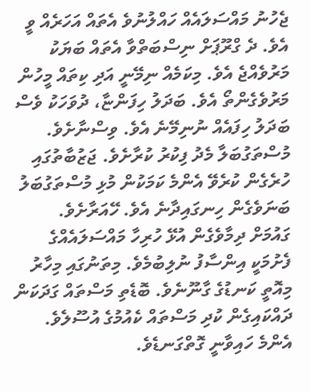ޖެހުނު މައްސަލައެއް ހައްލުނުވެ އެތައް އަހަރެއް ވީ އެވެ. ދެ ގްރޫޕަށް ނިސްބަތްވާ އެތައް ބަޔަކު މަރުވެއްޖެ އެވެ. މިކަމެއް ނިމޭނީ އަދި ކިތައް މީހުން މަރުވެގެންތޯ އެވެ. ބަދަލު ހިފަންޏާ، ދުވަހަކު ވެސް ބަދަލު ހިފައެއް ނުނިމޭނެ އެވެ. ވިސްނާށެވެ. މުސްތަގުބަލާ މެދު ފިކުރު ކުރާށެވެ. ޖަޒުބާތުގައި ހުރެގެން ކުރެވޭ އެންމެ ކަމަކުން މުޅި މުސްތަގުބަލު ބަނަވެގެން ހިނގައިދާނެ އެވެ. ހޭއަރާށެވެ.
ގައުމަށް ދިމާވެގެން އުޅޭ ހުރިހާ މައްސަލައެއްގެ ފެށުމަކީ އިންސާފު ނުލިބުމެވެ. މިތަނުގައި މިހާރު މިއޮތީ ކަނޑުގެ ގާނޫނެވެ. ބޮޑެތި މަސްތައް ގަދަކަން ދައްކައިގެން ކުދި މަސްތައް ކެއުމުގެ އުސޫލެވެ. އެންމެ ހައިވާނީ ގޮތްގަނޑެވެ.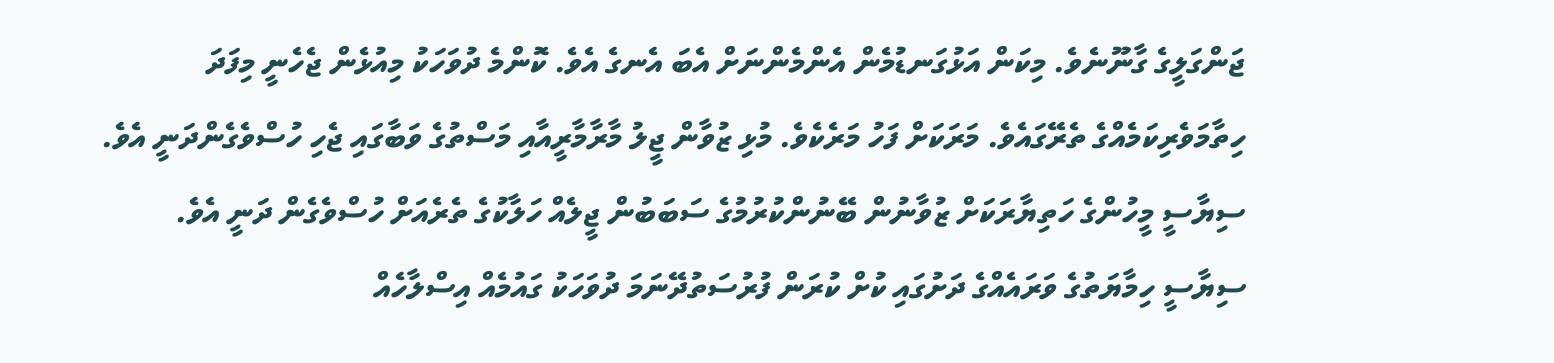ޖަންގަލީގެ ގާނޫނެވެ. މިކަން އަޅުގަނޑުމެން އެންމެންނަށް އެބަ އެނގެ އެވެ. ކޮންމެ ދުވަހަކު މިއުޅެން ޖެހެނީ މިފަދަ ހިތާމަވެރިކަމެއްގެ ތެރޭގައެވެ. މަރަކަށް ފަހު މަރެކެވެ. މުޅި ޒުވާން ޖީލު މާރާމާރީއާއި މަސްތުގެ ވަބާގައި ޖެހި ހުސްވެގެންދަނީ އެވެ. ސިޔާސީ މީހުންގެ ހަތިޔާރަކަށް ޒުވާނުން ބޭނުންކުރުމުގެ ސަބަބުން ޖީލެއް ހަލާކުގެ ތެރެއަށް ހުސްވެގެން ދަނީ އެވެ. ސިޔާސީ ހިމާޔަތުގެ ވަރައެއްގެ ދަށުގައި ކުށް ކުރަން ފުރުސަތުދޭނަމަ ދުވަހަކު ގައުމެއް އިސްލާހެއް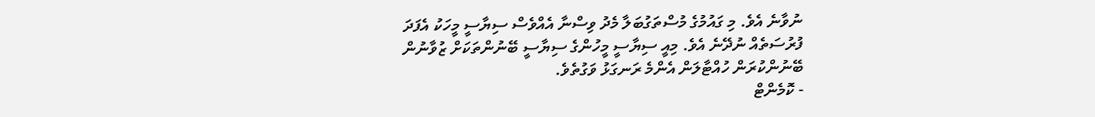ނުވާނެ އެވެ. މި ގައުމުގެ މުސްތަގުބަލާ މެދު ވިސްނާ އެއްވެސް ސިޔާސީ މީހަކު އެފަދަ ފުރުސަތެއް ނުދޭނެ އެވެ. މިއީ ސިޔާސީ މީހުންގެ ސިޔާސީ ބޭނުންތަކަށް ޒުވާނުން ބޭނުންކުރަން ހުއްޓާލަން އެންމެ ރަނގަޅު ވަގުތެވެ.
- ކޮމެންޓް